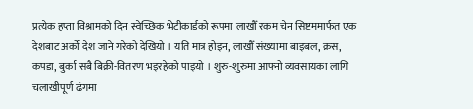प्रत्येक हप्ता विश्रामको दिन स्वेच्छिक भेटीकार्डको रूपमा लाखौँ रकम चेन सिष्टममार्फत एक देशबाट अर्को देश जाने गरेको देखियो । यति मात्र होइन, लाखौँ संख्यामा बाइबल, क्रस, कपडा, बुर्का सबै बिक्री-वितरण भइरहेको पाइयो । शुरु-शुरुमा आफ्नो व्यवसायका लागि चलाखीपूर्ण ढंगमा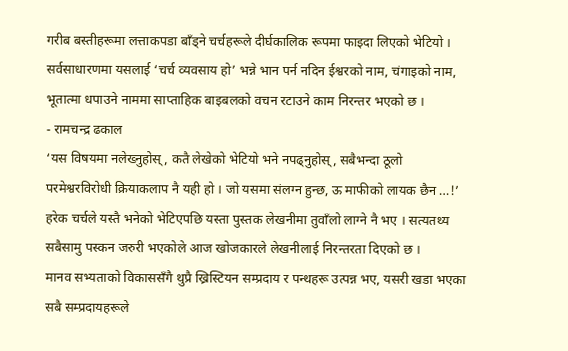गरीब बस्तीहरूमा लत्ताकपडा बाँड्ने चर्चहरूले दीर्घकालिक रूपमा फाइदा लिएको भेटियो । सर्वसाधारणमा यसलाई ‘चर्च व्यवसाय हो’ भन्ने भान पर्न नदिन ईश्वरको नाम, चंगाइको नाम, भूतात्मा धपाउने नाममा साप्ताहिक बाइबलको वचन रटाउने काम निरन्तर भएको छ ।
- रामचन्द्र ढकाल
‘यस विषयमा नलेख्नुहोस्, कतै लेखेको भेटियो भने नपढ्नुहोस्, सबैभन्दा ठूलो परमेश्वरविरोधी क्रियाकलाप नै यही हो । जो यसमा संलग्न हुन्छ, ऊ माफीको लायक छैन …!’ हरेक चर्चले यस्तै भनेको भेटिएपछि यस्ता पुस्तक लेखनीमा तुवाँलो लाग्ने नै भए । सत्यतथ्य सबैसामु पस्कन जरुरी भएकोले आज खोजकारले लेखनीलाई निरन्तरता दिएको छ ।
मानव सभ्यताको विकाससँगै थुप्रै ख्रिस्टियन सम्प्रदाय र पन्थहरू उत्पन्न भए, यसरी खडा भएका सबै सम्प्रदायहरूले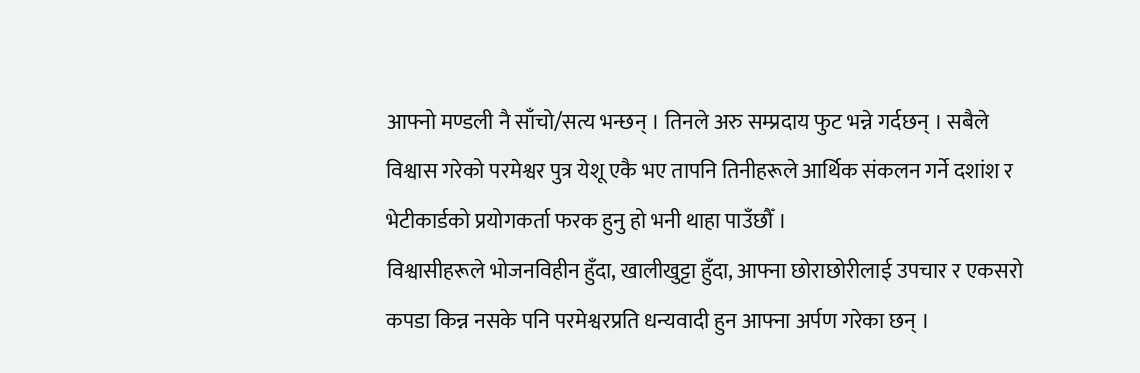आफ्नो मण्डली नै साँचो/सत्य भन्छन् । तिनले अरु सम्प्रदाय फुट भन्ने गर्दछन् । सबैले विश्वास गरेको परमेश्वर पुत्र येशू एकै भए तापनि तिनीहरूले आर्थिक संकलन गर्ने दशांश र भेटीकार्डको प्रयोगकर्ता फरक हुनु हो भनी थाहा पाउँछौँ ।
विश्वासीहरूले भोजनविहीन हुँदा, खालीखुट्टा हुँदा, आफ्ना छोराछोरीलाई उपचार र एकसरो कपडा किन्न नसके पनि परमेश्वरप्रति धन्यवादी हुन आफ्ना अर्पण गरेका छन् ।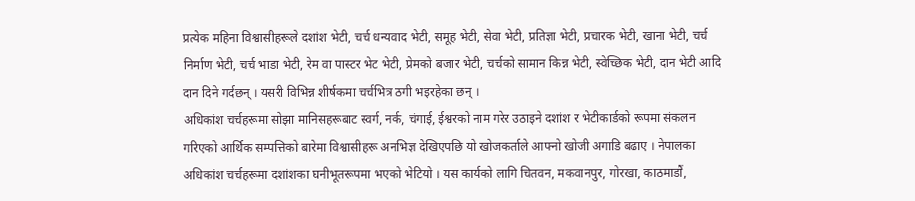प्रत्येक महिना विश्वासीहरूले दशांश भेटी, चर्च धन्यवाद भेटी, समूह भेटी, सेवा भेटी, प्रतिज्ञा भेटी, प्रचारक भेटी, खाना भेटी, चर्च निर्माण भेटी, चर्च भाडा भेटी, रेम वा पास्टर भेट भेटी, प्रेमको बजार भेटी, चर्चको सामान किन्न भेटी, स्वेच्छिक भेटी, दान भेटी आदि दान दिने गर्दछन् । यसरी विभिन्न शीर्षकमा चर्चभित्र ठगी भइरहेका छन् ।
अधिकांश चर्चहरूमा सोझा मानिसहरूबाट स्वर्ग, नर्क, चंगाई, ईश्वरको नाम गरेर उठाइने दशांश र भेटीकार्डको रूपमा संकलन गरिएको आर्थिक सम्पत्तिको बारेमा विश्वासीहरू अनभिज्ञ देखिएपछि यो खोजकर्ताले आफ्नो खोजी अगाडि बढाए । नेपालका अधिकांश चर्चहरूमा दशांशका घनीभूतरूपमा भएको भेटियो । यस कार्यको लागि चितवन, मकवानपुर, गोरखा, काठमाडौं,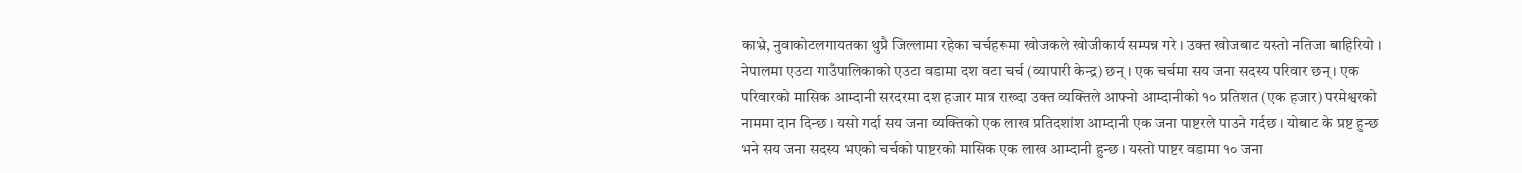काभ्रे, नुवाकोटलगायतका थुप्रै जिल्लामा रहेका चर्चहरूमा खोजकले खोजीकार्य सम्पन्न गरे । उक्त खोजबाट यस्तो नतिजा बाहिरियो ।
नेपालमा एउटा गाउँपालिकाको एउटा वडामा दश वटा चर्च (व्यापारी केन्द्र) छन् । एक चर्चमा सय जना सदस्य परिवार छन् । एक परिवारको मासिक आम्दानी सरदरमा दश हजार मात्र राख्दा उक्त व्यक्तिले आफ्नो आम्दानीको १० प्रतिशत (एक हजार) परमेश्वरको नाममा दान दिन्छ । यसो गर्दा सय जना व्यक्तिको एक लाख प्रतिदशांश आम्दानी एक जना पाष्टरले पाउने गर्दछ । योबाट के प्रष्ट हुन्छ भने सय जना सदस्य भएको चर्चको पाष्टरको मासिक एक लाख आम्दानी हुन्छ । यस्तो पाष्टर वडामा १० जना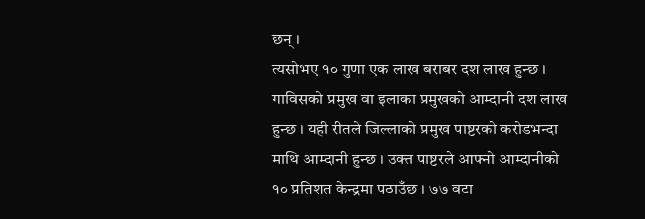छन् ।
त्यसोभए १० गुणा एक लाख बराबर दश लाख हुन्छ । गाविसको प्रमुख वा इलाका प्रमुखको आम्दानी दश लाख हुन्छ । यही रीतले जिल्लाको प्रमुख पाष्टरको करोडभन्दा माथि आम्दानी हुन्छ । उक्त पाष्टरले आफ्नो आम्दानीको १० प्रतिशत केन्द्रमा पठाउँछ । ७७ वटा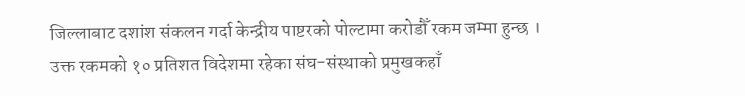जिल्लाबाट दशांश संकलन गर्दा केन्द्रीय पाष्टरको पोल्टामा करोडौँ रकम जम्मा हुन्छ । उक्त रकमको १० प्रतिशत विदेशमा रहेका संघ-संस्थाको प्रमुखकहाँ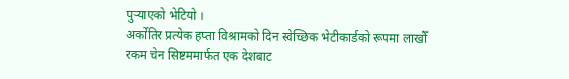पुऱ्याएको भेटियो ।
अर्कोतिर प्रत्येक हप्ता विश्रामको दिन स्वेच्छिक भेटीकार्डको रूपमा लाखौँ रकम चेन सिष्टममार्फत एक देशबाट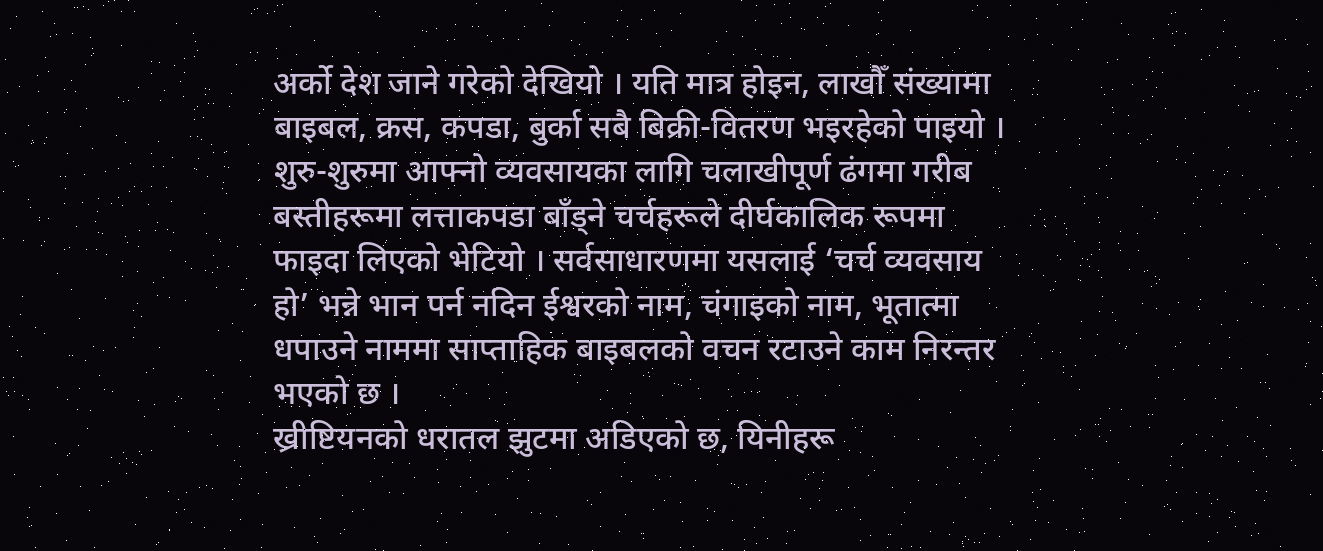अर्को देश जाने गरेको देखियो । यति मात्र होइन, लाखौँ संख्यामा बाइबल, क्रस, कपडा, बुर्का सबै बिक्री-वितरण भइरहेको पाइयो । शुरु-शुरुमा आफ्नो व्यवसायका लागि चलाखीपूर्ण ढंगमा गरीब बस्तीहरूमा लत्ताकपडा बाँड्ने चर्चहरूले दीर्घकालिक रूपमा फाइदा लिएको भेटियो । सर्वसाधारणमा यसलाई ‘चर्च व्यवसाय हो’ भन्ने भान पर्न नदिन ईश्वरको नाम, चंगाइको नाम, भूतात्मा धपाउने नाममा साप्ताहिक बाइबलको वचन रटाउने काम निरन्तर भएको छ ।
ख्रीष्टियनको धरातल झुटमा अडिएको छ, यिनीहरू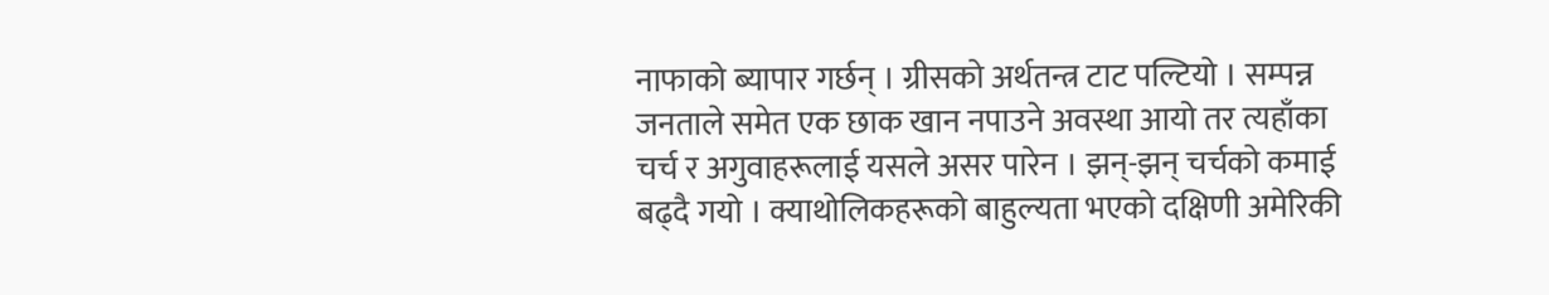नाफाको ब्यापार गर्छन् । ग्रीसको अर्थतन्त्र टाट पल्टियो । सम्पन्न जनताले समेत एक छाक खान नपाउने अवस्था आयो तर त्यहाँका चर्च र अगुवाहरूलाई यसले असर पारेन । झन्-झन् चर्चको कमाई बढ्दै गयो । क्याथोलिकहरूको बाहुल्यता भएको दक्षिणी अमेरिकी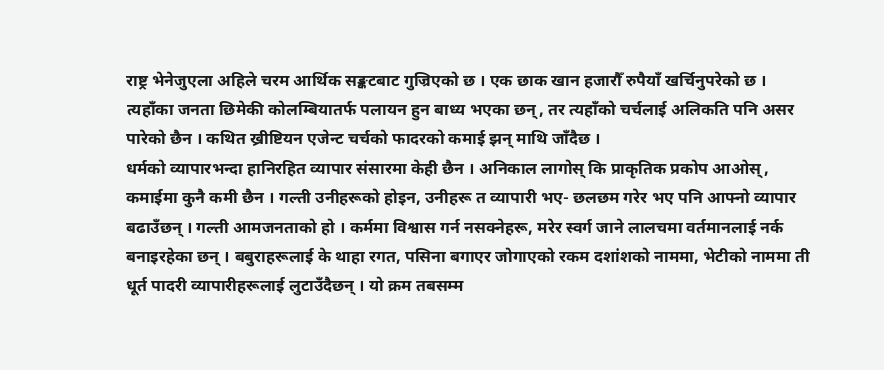राष्ट्र भेनेजुएला अहिले चरम आर्थिक सङ्कटबाट गुज्रिएको छ । एक छाक खान हजारौँ रुपैयाँ खर्चिनुपरेको छ । त्यहाँका जनता छिमेकी कोलम्बियातर्फ पलायन हुन बाध्य भएका छन्, तर त्यहाँको चर्चलाई अलिकति पनि असर पारेको छैन । कथित ख्रीष्टियन एजेन्ट चर्चको फादरको कमाई झन् माथि जाँदैछ ।
धर्मको व्यापारभन्दा हानिरहित व्यापार संसारमा केही छैन । अनिकाल लागोस् कि प्राकृतिक प्रकोप आओस्, कमाईमा कुनै कमी छैन । गल्ती उनीहरूको होइन, उनीहरू त व्यापारी भए- छलछम गरेर भए पनि आफ्नो व्यापार बढाउँछन् । गल्ती आमजनताको हो । कर्ममा विश्वास गर्न नसक्नेहरू, मरेर स्वर्ग जाने लालचमा वर्तमानलाई नर्क बनाइरहेका छन् । बबुराहरूलाई के थाहा रगत, पसिना बगाएर जोगाएको रकम दशांशको नाममा, भेटीको नाममा ती धूर्त पादरी व्यापारीहरूलाई लुटाउँदैछन् । यो क्रम तबसम्म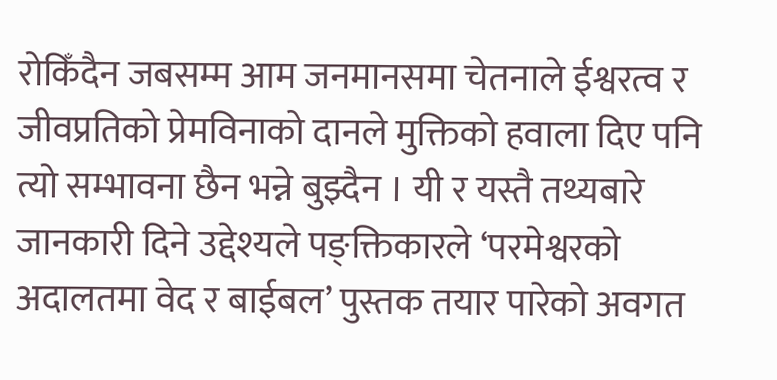रोकिँदैन जबसम्म आम जनमानसमा चेतनाले ईश्वरत्व र जीवप्रतिको प्रेमविनाको दानले मुक्तिको हवाला दिए पनि त्यो सम्भावना छैन भन्ने बुझ्दैन । यी र यस्तै तथ्यबारे जानकारी दिने उद्देश्यले पङ्क्तिकारले ‘परमेश्वरको अदालतमा वेद र बाईबल’ पुस्तक तयार पारेको अवगत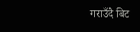गराउँदै बिट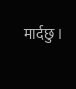मार्दछु ।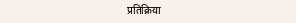प्रतिक्रिया